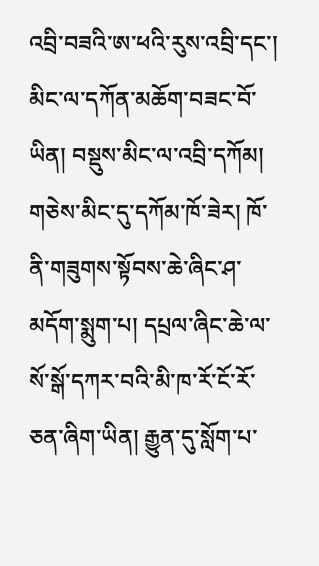འབྲི་བཟའི་ཨ་ཕའི་རུས་འབྲི་དང་། མིང་ལ་དཀོན་མཆོག་བཟང་བོ་ཡིན། བསྡུས་མིང་ལ་འབྲི་དཀོམ། གཅེས་མིང་དུ་དཀོམ་ཁོ་ཟེར། ཁོ་ནི་གཟུགས་སྟོབས་ཆེ་ཞིང་ཤ་མདོག་སྨུག་པ། དཔྲལ་ཞིང་ཆེ་ལ་སོ་སྒོ་དཀར་བའི་མི་ཁ་རོ་ངོ་རོ་ཅན་ཞིག་ཡིན། རྒྱུན་དུ་སློག་པ་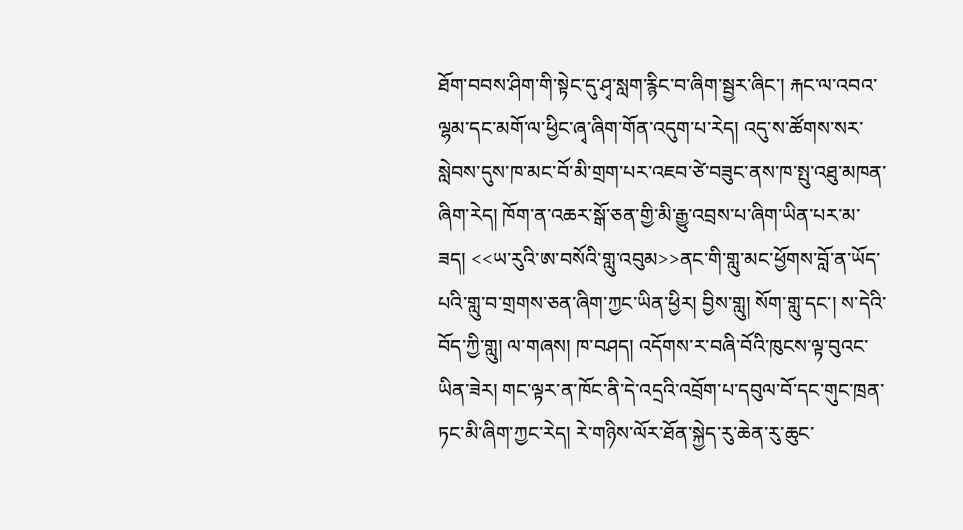ཐོག་བབས་ཤིག་གི་སྟེང་དུ་ཤྭ་སླག་རྙིང་བ་ཞིག་སྦྱར་ཞིང་། རྐང་ལ་འབའ་ལྷམ་དང་མགོ་ལ་ཕྱིང་ཞྭ་ཞིག་གོན་འདུག་པ་རེད། འདུ་ས་ཚོགས་སར་སླེབས་དུས་ཁ་མང་བོ་མི་གྲག་པར་འཇབ་ཙེ་བཟུང་ནས་ཁ་སྤུ་འཐུ་མཁན་ཞིག་རེད། ཁོག་ན་འཆར་སྒོ་ཅན་གྱི་མི་རྒྱུ་འབྲས་པ་ཞིག་ཡིན་པར་མ་ཟད། <<ཡ་རུའི་ཨ་བསོའི་གླུ་འབུམ>>ནང་གི་གླུ་མང་ཕྱོགས་བློ་ན་ཡོད་པའི་གླུ་བ་གྲགས་ཅན་ཞིག་ཀྱང་ཡིན་ཕྱིར། བྱིས་གླུ། སོག་གླུ་དང་། ས་དེའི་བོད་ཀྱི་གླུ། ལ་གཞས། ཁ་བཤད། འདོགས་ར་བཞི་བོའི་ཁུངས་ལྟ་བུའང་ཡིན་ཟེར། གང་ལྟར་ན་ཁོང་ནི་དེ་འདྲའི་འབྲོག་པ་དབུལ་བོ་དང་གུང་ཁྲན་ཏང་མི་ཞིག་ཀྱང་རེད། རེ་གཉིས་ལོར་ཐོན་སྐྱེད་རུ་ཆེན་རུ་ཆུང་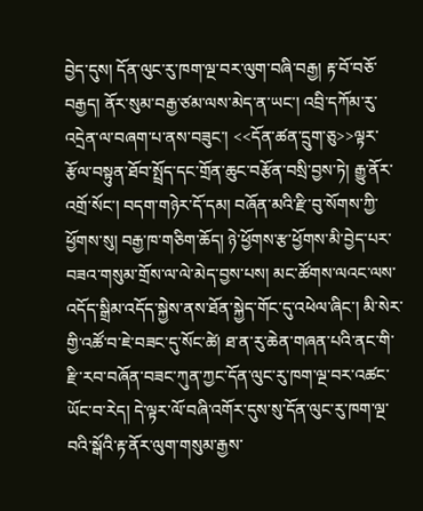བྱེད་དུས། དོན་ལུང་རུ་ཁག་ལྔ་བར་ལུག་བཞི་བརྒྱ། རྟ་བོ་བཅོ་བརྒྱད། ནོར་སུམ་བརྒྱ་ཙམ་ལས་མེད་ན་ཡང་། འབྲི་དཀོམ་རུ་འདྲེན་ལ་བཞག་པ་ནས་བཟུང་། <<དོན་ཚན་དྲུག་ཅུ>>ལྟར་རྩོལ་བསྟུན་ཐོབ་སྤྲོད་དང་གྲོན་ཆུང་བརྩོན་བསྲི་བྱས་ཏེ། རྒྱུ་ནོར་འགྲོ་སོང་། བདག་གཉེར་དོ་དམ། བཞོན་མའི་རྫི་བུ་སོགས་ཀྱི་ཕྱོགས་སུ། བརྒྱ་ཁ་གཅིག་ཆོད། ཉེ་ཕྱོགས་རྩ་ཕྱོགས་མི་བྱེད་པར་བཟའ་གསུམ་གྲོས་ལ་ལེ་མེད་བྱས་པས། མང་ཚོགས་ལའང་ལས་འདོད་སྒྲིམ་འདོད་སྐྱེས་ནས་ཐོན་སྐྱེད་གོང་དུ་འཕེལ་ཞིང་། མི་སེར་གྱི་འཚོ་བ་ཇེ་བཟང་དུ་སོང་ཚེ། ཐ་ན་རུ་ཆེན་གཞན་པའི་ནང་གི་རྫི་རབ་བཞོན་བཟང་ཀུན་ཀྱང་དོན་ལུང་རུ་ཁག་ལྔ་བར་འཚང་ཡོང་བ་རེད། དེ་ལྟར་ལོ་བཞི་འགོར་དུས་སུ་དོན་ལུང་རུ་ཁག་ལྔ་བའི་སྒོའི་རྟ་ནོར་ལུག་གསུམ་རྒྱས་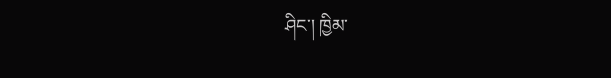ཤིང་། ཁྱིམ་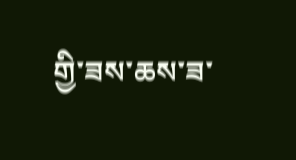གྱི་ཟས་ཆས་ཟ་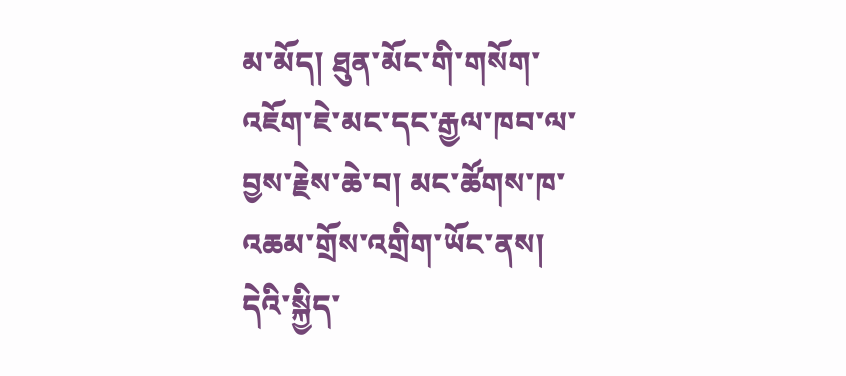མ་མོད། ཐུན་མོང་གི་གསོག་འཇོག་ཇེ་མང་དང་རྒྱལ་ཁབ་ལ་བྱས་རྗེས་ཆེ་བ། མང་ཚོགས་ཁ་འཆམ་གྲོས་འགྲིག་ཡོང་ནས། དེའི་སྐྱིད་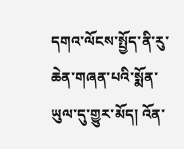དགའ་ལོངས་སྤྱོད་ནི་རུ་ཆེན་གཞན་པའི་སྨོན་ཡུལ་དུ་གྱུར་མོད། འོན་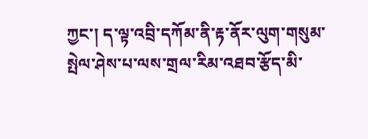ཀྱང་། ད་ལྟ་འབྲི་དཀོམ་ནི་རྟ་ནོར་ལུག་གསུམ་སྤེལ་ཤེས་པ་ལས་གྲལ་རིམ་འཐབ་རྩོད་མི་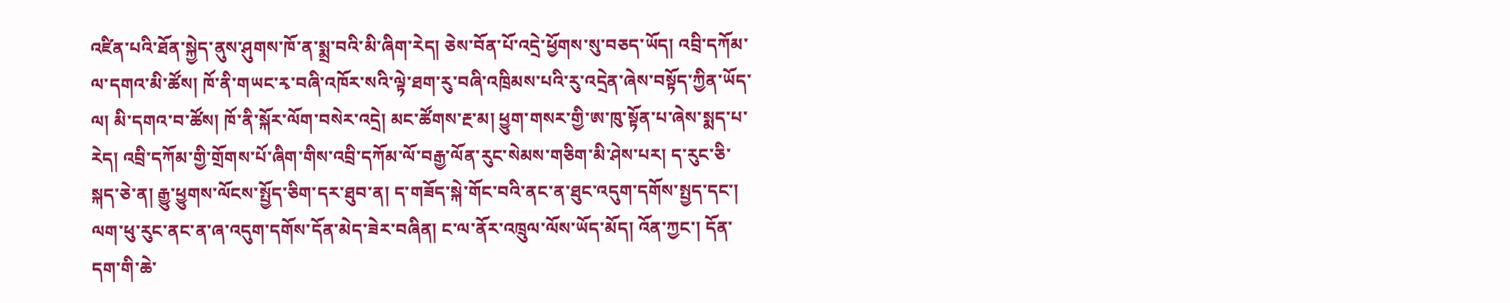འཛིན་པའི་ཐོན་སྐྱེད་ནུས་ཤུགས་ཁོ་ན་སྨྲ་བའི་མི་ཞིག་རེད། ཅེས་བོན་པོ་འདྲེ་ཕྱོགས་སུ་བཅད་ཡོད། འབྲི་དཀོམ་ལ་དགའ་མི་ཚོས། ཁོ་ནི་གཡང་རྭ་བཞི་འཁོར་སའི་ལྟེ་ཐག་རུ་བཞི་འཁྲིམས་པའི་རུ་འདྲེན་ཞེས་བསྟོད་ཀྱིན་ཡོད་ལ། མི་དགའ་བ་ཚོས། ཁོ་ནི་སྐོར་ལོག་བསེར་འདྲེ། མང་ཚོགས་རྔ་མ། ཕྱུག་གསར་གྱི་ཨ་ཁུ་སྟོན་པ་ཞེས་སྨད་པ་རེད། འབྲི་དཀོམ་གྱི་གྲོགས་པོ་ཞིག་གིས་འབྲི་དཀོམ་ལོ་བརྒྱ་ལོན་རུང་སེམས་གཅིག་མི་ཤེས་པར། ད་རུང་ཅི་སྐད་ཅེ་ན། རྒྱུ་ཕྱུགས་ལོངས་སྤྱོད་ཅིག་དར་ཐུབ་ན། ད་གཟོད་སྐེ་གོང་བའི་ནང་ན་ཐུང་འདུག་དགོས་སྤྱད་དང་། ལག་ཕུ་རུང་ནང་ན་ཞ་འདུག་དགོས་དོན་མེད་ཟེར་བཞིན། ང་ལ་ནོར་འཁྲུལ་ལོས་ཡོད་མོད། འོན་ཀྱང་། དོན་དག་གི་ཆེ་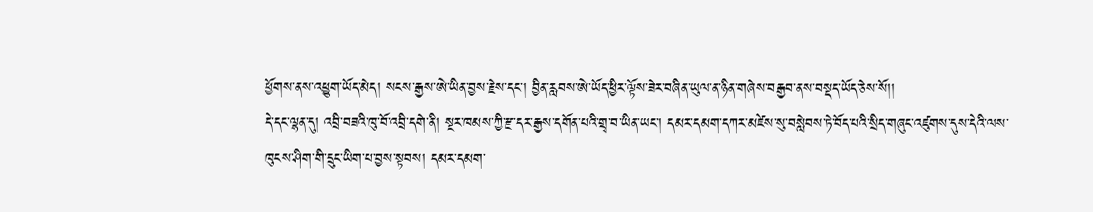ཕྱོགས་ནས་འཕྱུག་ཡོད་མེད། སངས་རྒྱས་ཨེ་ཡིན་བྱས་རྗེས་དང་། བྱིན་རླབས་ཨེ་ཡོད་ཕྱིར་ལྟོས་ཟེར་བཞིན་ཡུལ་ན་ཉིན་གཞེས་བརྒྱབ་ནས་བསྡད་ཡོད་ཅེས་སོ།།
དེ་དང་ལྷན་དུ། འབྲི་བཟའི་ཁུ་བོ་འབྲི་དགེ་ནི། སྔར་ཁམས་ཀྱི་རྫ་དར་རྒྱས་དགོན་པའི་གྲྭ་བ་ཡིན་ཡང་། དམར་དམག་དཀར་མཛེས་སུ་བསླེབས་ཏེ་བོད་པའི་སྲིད་གཞུང་འཛུགས་དུས་དེའི་ལས་ཁུངས་ཤིག་གི་དྲུང་ཡིག་པ་བྱས་སྟབས། དམར་དམག་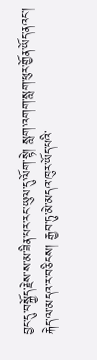བྱང་དུ་བསྐྱོད་རྗེས་ས་མ་ཟིན་པར་རང་ཡུལ་དུ་ལོག་སྟེ། སླག་འགག་སླག་ཕུར་གྱོན་ཡོད་ནའང་། རྐེད་ལ་མདའ་ར་བཅིངས། རྒྱབ་ཏུ་མེ་མདའ་ཁུར་ཡོད་པའི་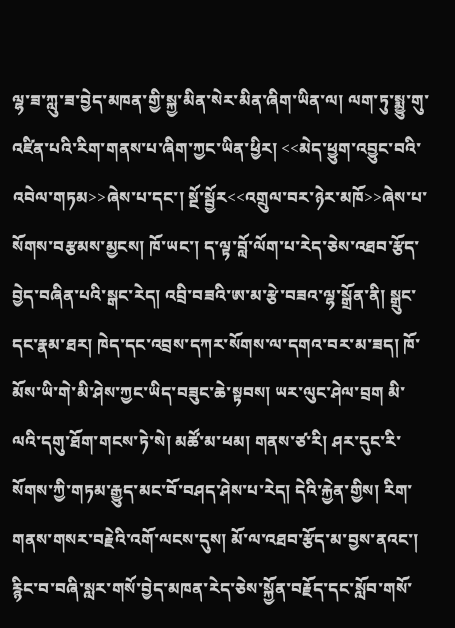ལྷ་ཟ་ཀླུ་ཟ་བྱེད་མཁན་གྱི་སྐྱ་མིན་སེར་མིན་ཞིག་ཡིན་ལ། ལག་ཏུ་སྨྱུ་གུ་འཛིན་པའི་རིག་གནས་པ་ཞིག་ཀྱང་ཡིན་ཕྱིར། <<མེད་ཕྱུག་འབྱུང་བའི་འབེལ་གཏམ>>ཞེས་པ་དང་། སྔོ་སྦྱོར<<འགྲུལ་བར་ཉེར་མཁོ>>ཞེས་པ་སོགས་བརྩམས་མྱངས། ཁོ་ཡང་། ད་ལྟ་བློ་ལོག་པ་རེད་ཅེས་འཐབ་རྩོད་བྱེད་བཞིན་པའི་སྒང་རེད། འབྲི་བཟའི་ཨ་མ་རྩེ་བཟའ་ལྷ་སྒྲོན་ནི། སྒྲུང་དང་རྣམ་ཐར། ཁེད་དང་འབྲས་དཀར་སོགས་ལ་དགའ་བར་མ་ཟད། ཁོ་མོས་ཡི་གེ་མི་ཤེས་ཀྱང་ཡིད་བཟུང་ཆེ་སྟབས། ཡར་ལུང་ཤེལ་བྲག མི་ལའི་དགུ་ཐོག་གངས་ཏེ་སེ། མཚོ་མ་ཕམ། གནས་ཙ་རི། ཤར་དུང་རི་སོགས་ཀྱི་གཏམ་རྒྱུད་མང་བོ་བཤད་ཤེས་པ་རེད། དེའི་རྐྱེན་གྱིས། རིག་གནས་གསར་བརྗེའི་འགོ་ལངས་དུས། མོ་ལ་འཐབ་རྩོད་མ་བྱས་ནའང་། རྙིང་བ་བཞི་སླར་གསོ་བྱེད་མཁན་རེད་ཅེས་སྐྱོན་བརྗོད་དང་སློབ་གསོ་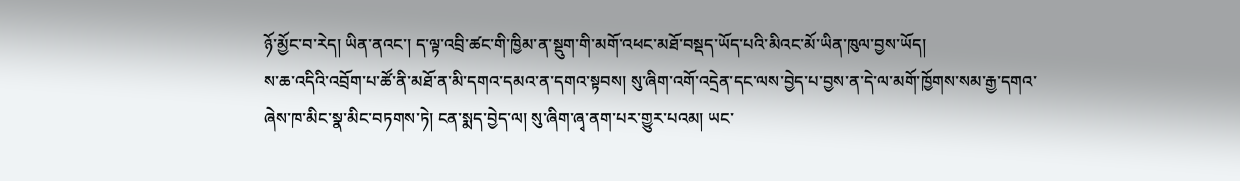ཉོ་མྱོང་བ་རེད། ཡིན་ནའང་། ད་ལྟ་འབྲི་ཚང་གི་ཁྱིམ་ན་སྡུག་གི་མགོ་འཕང་མཐོ་བསྡད་ཡོད་པའི་མིའང་མོ་ཡིན་ཁུལ་བྱས་ཡོད།
ས་ཆ་འདིའི་འབྲོག་པ་ཚོ་ནི་མཐོ་ན་མི་དགའ་དམའ་ན་དགའ་སྟབས། སུ་ཞིག་འགོ་འདྲེན་དང་ལས་བྱེད་པ་བྱས་ན་དེ་ལ་མགོ་ཁྱོགས་སམ་རྒྱ་དགའ་ཞེས་ཁ་མིང་སྣ་མིང་བཏགས་ཏེ། ངན་སྨད་བྱེད་ལ། སུ་ཞིག་ཞྭ་ནག་པར་གྱུར་པའམ། ཡང་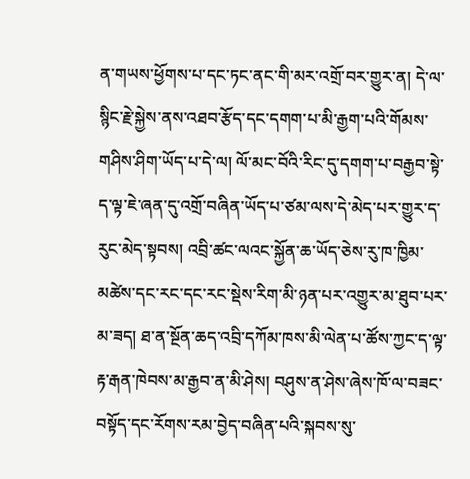ན་གཡས་ཕྱོགས་པ་དང་ཏང་ནང་གི་མར་འགྲོ་བར་གྱུར་ན། དེ་ལ་སྙིང་རྗེ་སྐྱེས་ནས་འཐབ་རྩོད་དང་དགག་པ་མི་རྒྱག་པའི་གོམས་གཤིས་ཤིག་ཡོད་པ་དེ་ལ། ལོ་མང་བོའི་རིང་དུ་དགག་པ་བརྒྱབ་སྟེ་ད་ལྟ་ཇེ་ཞན་དུ་འགྲོ་བཞིན་ཡོད་པ་ཙམ་ལས་དེ་མེད་པར་གྱུར་ད་རུང་མེད་སྟབས། འབྲི་ཚང་ལའང་སྐྱོན་ཆ་ཡོད་ཅེས་རུ་ཁ་ཁྱིམ་མཚེས་དང་རང་དང་རང་སྡེས་རིག་མི་ཉན་པར་འགྱུར་མ་ཐུབ་པར་མ་ཟད། ཐ་ན་སྔོན་ཆད་འབྲི་དཀོམ་ཁས་མི་ལེན་པ་ཚོས་ཀྱང་ད་ལྟ་རྟ་རྒན་ཁེབས་མ་རྒྱབ་ན་མི་ཤེས། བཤུས་ན་ཤེས་ཞེས་ཁོ་ལ་བཟང་བསྟོད་དང་རོགས་རམ་བྱེད་བཞིན་པའི་སྐབས་སུ་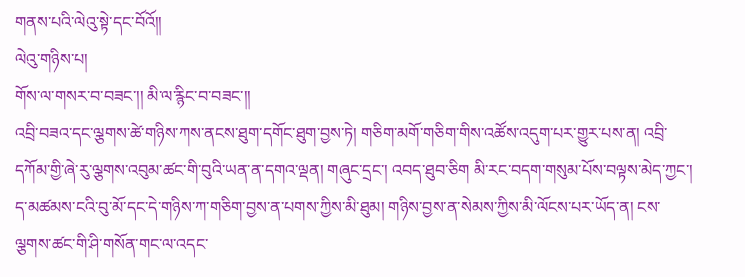གནས་པའི་ལེའུ་སྟེ་དང་བོའོ།།
ལེའུ་གཉིས་པ།
གོས་ལ་གསར་བ་བཟང་།། མི་ལ་རྙིང་བ་བཟང་།།
འབྲི་བཟའ་དང་ལྕགས་ཚེ་གཉིས་ཀས་ནངས་ཐུག་དགོང་ཐུག་བྱས་ཏེ། གཅིག་མགོ་གཅིག་གིས་འཚོས་འདུག་པར་གྱུར་པས་ན། འབྲི་དཀོམ་གྱི་ཞེ་རུ་ལྕགས་འབུམ་ཚང་གི་བུའི་ཡན་ན་དགའ་ལྡན། གཞུང་དྲང་། འབད་ཐུབ་ཅིག མི་རང་བདག་གསུམ་པོས་བལྟས་མེད་ཀྱང་། ད་མཚམས་ངའི་བུ་མོ་དང་དེ་གཉིས་ཀ་གཅིག་བྱས་ན་པགས་ཀྱིས་མི་ཐུམ། གཉིས་བྱས་ན་སེམས་ཀྱིས་མི་ལོངས་པར་ཡོད་ན། ངས་ལྕགས་ཚང་གི་ཤི་གསོན་གང་ལ་འདང་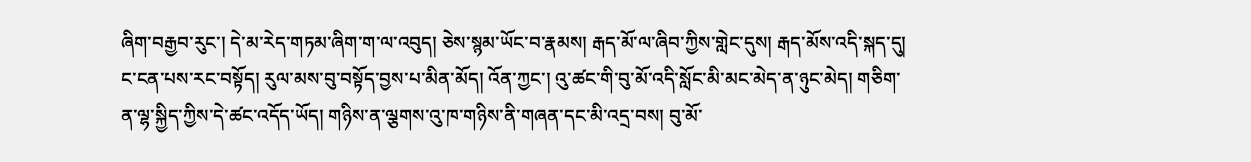ཞིག་བརྒྱབ་རུང་། དེ་མ་རེད་གཏམ་ཞིག་ག་ལ་འབུད། ཅེས་སྙམ་ཡོང་བ་རྣམས། རྒད་མོ་ལ་ཞིབ་ཀྱིས་གླེང་དུས། རྒད་མོས་འདི་སྐད་དུ། ང་ངན་པས་རང་བསྟོད། རུལ་མས་བུ་བསྟོད་བྱས་པ་མིན་མོད། འོན་ཀྱང་། འུ་ཚང་གི་བུ་མོ་འདི་སློང་མི་མང་མེད་ན་ཉུང་མེད། གཅིག་ན་ལྷ་སྐྱིད་ཀྱིས་དེ་ཚང་འདོད་ཡོད། གཉིས་ན་ལྕགས་འུ་ཁ་གཉིས་ནི་གཞན་དང་མི་འདྲ་བས། བུ་མོ་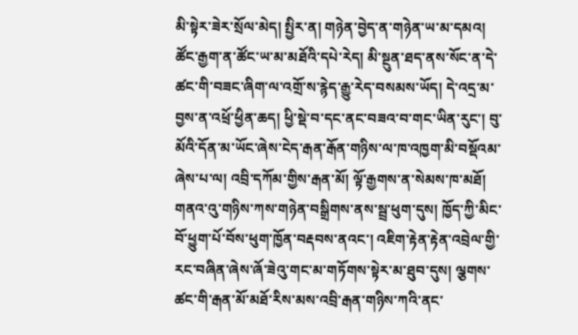མི་སྟེར་ཟེར་སྲོལ་མེད། སྤྱིར་ན། གཉེན་བྱེད་ན་གཉེན་ཡ་མ་དམའ། ཚོང་རྒྱག་ན་ཚོང་ཡ་མ་མཐོའི་དཔེ་རེད། མི་སྔུན་ཐད་ནས་སོང་ན་དེ་ཚང་གི་བཟང་ཞིག་ལ་འགྲོ་ས་རྙེད་རྒྱུ་རེད་བསམས་ཡོད། དེ་འདྲ་མ་བྱས་ན་འཕྲོ་ཕྱིན་ཆད། ཕྱི་སྡེ་བ་དང་ནང་བཟའ་བ་གང་ཡིན་རུང་། བུ་མོའི་དོན་མ་ཡོང་ཞེས་ངེད་རྒན་རྒོན་གཉིས་ལ་ཁ་འཁྱག་མི་བསྡོའམ་ཞེས་པ་ལ། འབྲི་དཀོམ་གྱིས་རྒན་མོ། ལྟོ་རྒྱགས་ན་སེམས་ཁ་མཐོ། གནའ་འུ་གཉིས་ཀས་གཉེན་བསྒྲིགས་ནས་སྦྲ་ཕུག་དུས། ཁྱོད་ཀྱི་མིང་བོ་ཕྱུག་པོ་བོས་ཕུག་ཁྱོན་བརྡབས་ནའང་། འཇིག་རྟེན་རྟེན་འབྲེལ་གྱི་རང་བཞིན་ཞེས་ཞོ་ཟེའུ་གང་མ་གཏོགས་སྟེར་མ་ཐུབ་དུས། ལྕགས་ཚང་གི་རྒན་མོ་མཐོ་རིས་མས་འབྲི་རྒན་གཉིས་ཀའི་ནང་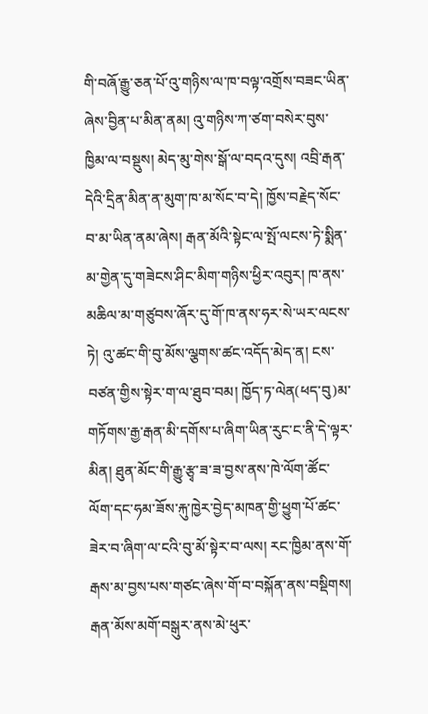གི་བཞོ་རྒྱུ་ཅན་པོ་འུ་གཉིས་ལ་ཁ་བལྟ་འགྲོས་བཟང་ཡིན་ཞེས་བྱིན་པ་མིན་ནམ། འུ་གཉིས་ཀ་ཙག་བསེར་བུས་ཁྱིམ་ལ་བསྡུས། མེད་མུ་གེས་སྒོ་ལ་བདའ་དུས། འབྲི་རྒན་དེའི་དྲིན་མིན་ན་མུག་ཁ་མ་སོང་བ་དེ། ཁྱོས་བརྗེད་སོང་བ་མ་ཡིན་ནམ་ཞེས། རྒན་མོའི་སྟེང་ལ་སྤོ་ལངས་ཏེ་སྨིན་མ་གྱེན་དུ་གཟེངས་ཤིང་མིག་གཉིས་ཕྱིར་འབུར། ཁ་ནས་མཆིལ་མ་གཙུབས་ཞོར་དུ་གོ་ཁ་ནས་ཧར་སེ་ཡར་ལངས་ཏེ། འུ་ཚང་གི་བུ་མོས་ལྕགས་ཚང་འདོད་མེད་ན། ངས་བཙན་གྱིས་སྟེར་ག་ལ་ཐུབ་བམ། ཁྱོད་ཏ་ལེན(ཕད་བུ)མ་གཏོགས་རྒྱ་རྒན་མི་དགོས་པ་ཞིག་ཡིན་རུང་ང་ནི་དེ་ལྟར་མིན། ཐུན་མོང་གི་རྒྱུ་རྩྭ་ཟ་ཟ་བྱས་ནས་ཁེ་ལོག་ཚོང་ལོག་དང་ཧམ་ཟོས་རྐུ་ཁྱེར་བྱེད་མཁན་གྱི་ཕྱུག་པོ་ཚང་ཟེར་བ་ཞིག་ལ་ངའི་བུ་མོ་སྟེར་བ་ལས། རང་ཁྱིམ་ནས་གོ་རྒས་མ་བྱས་པས་གཙང་ཞེས་གོ་བ་བསྐོན་ནས་བསྡིགས། རྒན་མོས་མགོ་བསྒུར་ནས་མེ་ཕུར་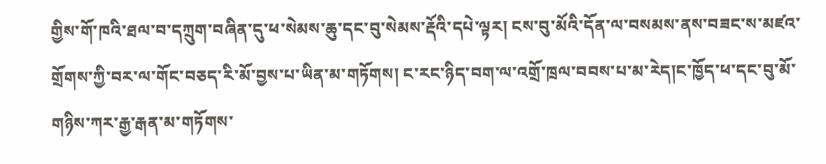གྱིས་གོ་ཁའི་ཐལ་བ་དཀྲུག་བཞིན་དུ་ཕ་སེམས་ཆུ་དང་བུ་སེམས་རྡོའི་དཔེ་ལྟར། ངས་བུ་མོའི་དོན་ལ་བསམས་ནས་བཟང་ས་མཛའ་གྲོགས་ཀྱི་བར་ལ་གོང་བཅད་རི་མོ་བྱས་པ་ཡིན་མ་གཏོགས། ང་རང་ཉིད་བག་ལ་འགྲོ་ཁྲལ་བབས་པ་མ་རེད།ང་ཁྱོད་ཕ་དང་བུ་མོ་གཉིས་ཀར་རྒྱ་རྒན་མ་གཏོགས་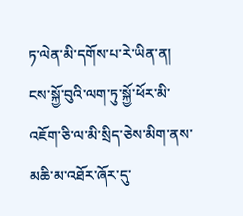ཏ་ལེན་མི་དགོས་པ་རེ་ཡིན་ན། ངས་སྐྱོ་བུའི་ལག་ཏུ་སྐྱོ་ཕོར་མི་འཇོག་ཅི་ལ་མི་སྲིད་ཅེས་མིག་ནས་མཆི་མ་འཐོར་ཞོར་དུ་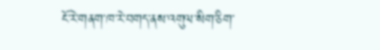ངོ་རེ་གནག་ཁ་རེ་བགད་ནས་འགུལ་སིག་ཅིག་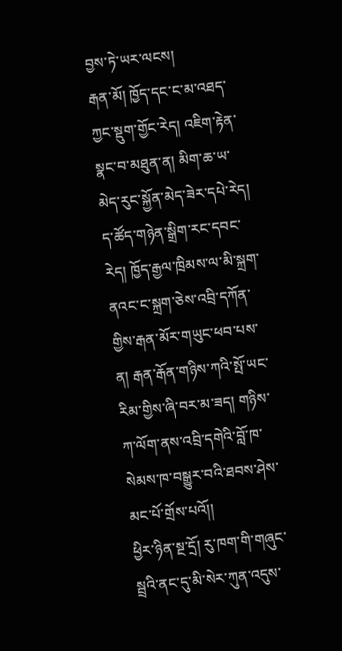བྱས་ཏེ་ཡར་ལངས།
རྒན་མོ། ཁྱོད་དང་ང་མ་འཐད་ཀྱང་སྡུག་གྱོང་རེད། འཇིག་རྟེན་སྣང་བ་མཐུན་ན། མིག་ཆ་ཡ་མེད་རུང་སྐྱོན་མེད་ཟེར་དཔེ་རེད། ད་ཚོད་གཉེན་སྒྲིག་རང་དབང་རེད། ཁྱོད་རྒྱལ་ཁྲིམས་ལ་མི་སྐྲག་ནའང་ང་སྐྲག་ཅེས་འབྲི་དཀོན་གྱིས་རྒན་མོར་གཡུང་ཕབ་པས་ན། རྒན་རྒོན་གཉིས་ཀའི་སྤོ་ཡང་རིམ་གྱིས་ཞི་བར་མ་ཟད། གཉིས་ཀ་ལོག་ནས་འབྲི་དགེའི་བློ་ཁ་སེམས་ཁ་བསྒྱུར་བའི་ཐབས་ཤེས་མང་པོ་གྲོས་པའོ།།
ཕྱིར་ཉིན་སྔ་དྲོ། རུ་ཁག་གི་གཞུང་སྦྲའི་ནང་དུ་མི་སེར་ཀུན་འདུས་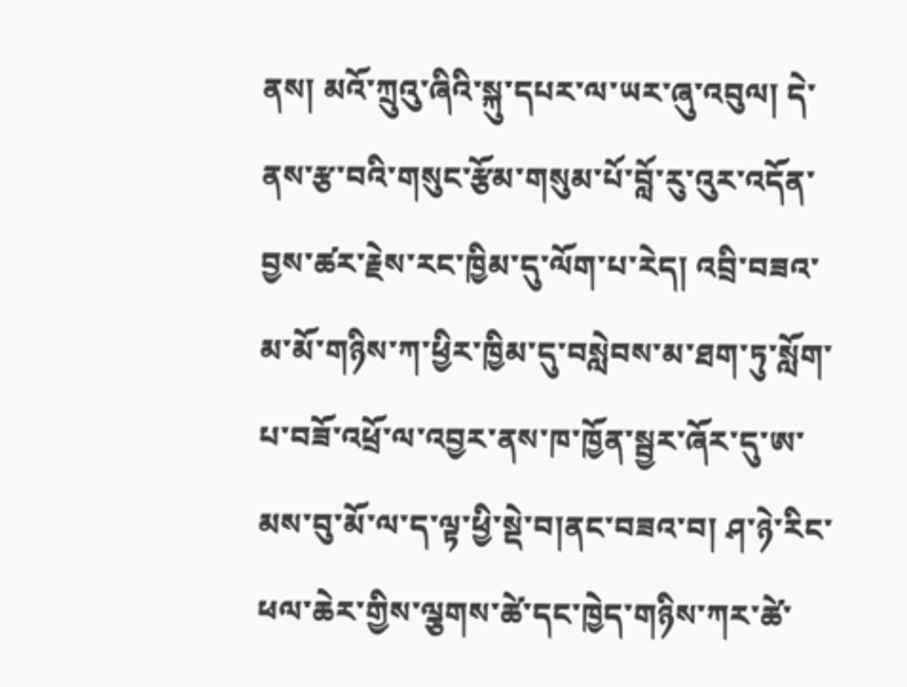ནས། མའོ་ཀྲུའུ་ཞིའི་སྐུ་དཔར་ལ་ཡར་ཞུ་འབུལ། དེ་ནས་རྩ་བའི་གསུང་རྩོམ་གསུམ་པོ་བློ་རུ་འུར་འདོན་བྱས་ཚར་རྗེས་རང་ཁྱིམ་དུ་ལོག་པ་རེད། འབྲི་བཟའ་མ་མོ་གཉིས་ཀ་ཕྱིར་ཁྱིམ་དུ་བསླེབས་མ་ཐག་ཏུ་སློག་པ་བཟོ་འཕྲོ་ལ་འབྱར་ནས་ཁ་ཁྱོན་སྦྱར་ཞོར་དུ་ཨ་མས་བུ་མོ་ལ་ད་ལྟ་ཕྱི་སྡེ་བ།ནང་བཟའ་བ། ཤ་ཉེ་རིང་ཕལ་ཆེར་གྱིས་ལྕགས་ཚེ་དང་ཁྱེད་གཉིས་ཀར་ཚེ་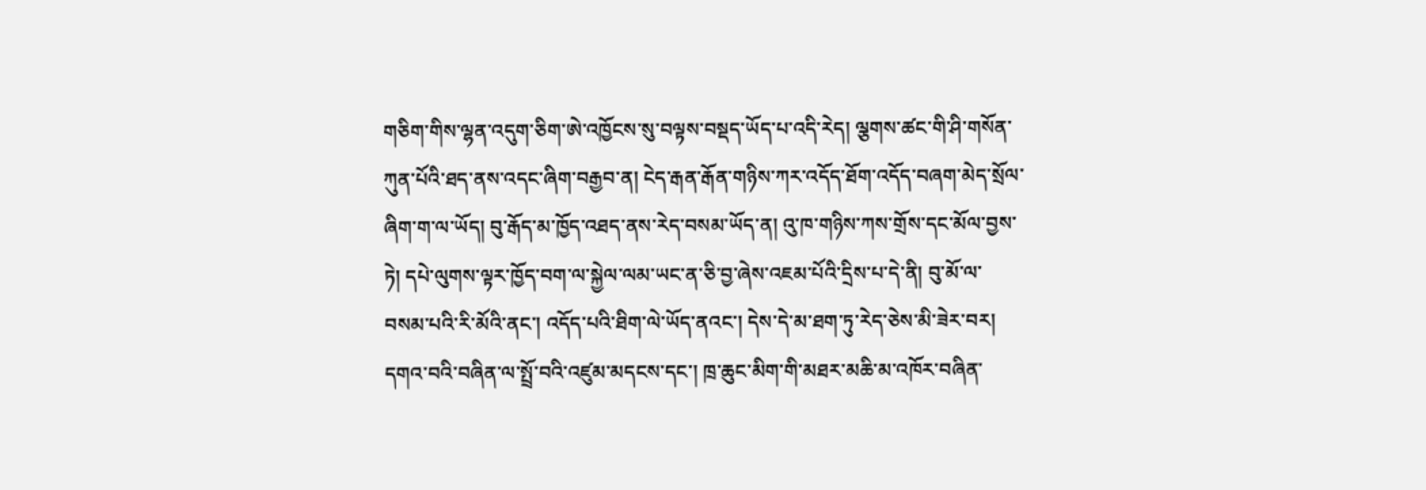གཅིག་གིས་ལྷན་འདུག་ཅིག་ཨེ་འཁྱོངས་སུ་བལྟས་བསྡད་ཡོད་པ་འདི་རེད། ལྕགས་ཚང་གི་ཤི་གསོན་ཀུན་པོའི་ཐད་ནས་འདང་ཞིག་བརྒྱབ་ན། ངེད་རྒན་རྒོན་གཉིས་ཀར་འདོད་ཐོག་འདོད་བཞག་མེད་སྲོལ་ཞིག་ག་ལ་ཡོད། བུ་རྒོད་མ་ཁྱོད་འཐད་ནས་རེད་བསམ་ཡོད་ན། འུ་ཁ་གཉིས་ཀས་གྲོས་དང་མོལ་བྱས་ཏེ། དཔེ་ལུགས་ལྟར་ཁྱོད་བག་ལ་སྐྱེལ་ལམ་ཡང་ན་ཅི་བྱ་ཞེས་འཇམ་པོའི་དྲིས་པ་དེ་ནི། བུ་མོ་ལ་བསམ་པའི་རི་མོའི་ནང་། འདོད་པའི་ཐིག་ལེ་ཡོད་ནའང་། དེས་དེ་མ་ཐག་ཏུ་རེད་ཅེས་མི་ཟེར་བར། དགའ་བའི་བཞིན་ལ་སྤྲོ་བའི་འཛུམ་མདངས་དང་། ཁྲ་ཆུང་མིག་གི་མཐར་མཆི་མ་འཁོར་བཞིན་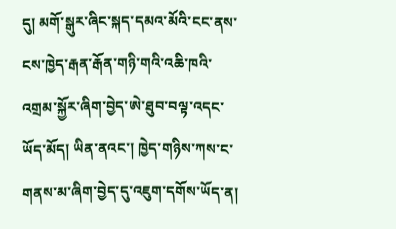དུ། མགོ་སྒུར་ཞིང་སྐད་དམའ་མོའི་ངང་ནས་ངས་ཁྱེད་རྒན་རྒོན་གཉི་གའི་འཆི་ཁའི་འགྲམ་སྐྱོར་ཞིག་བྱེད་ཨེ་ཐུབ་བལྟ་འདང་ཡོད་མོད། ཡིན་ནའང་། ཁྱེད་གཉིས་ཀས་ང་གནས་མ་ཞིག་བྱེད་དུ་འཇུག་དགོས་ཡོད་ན།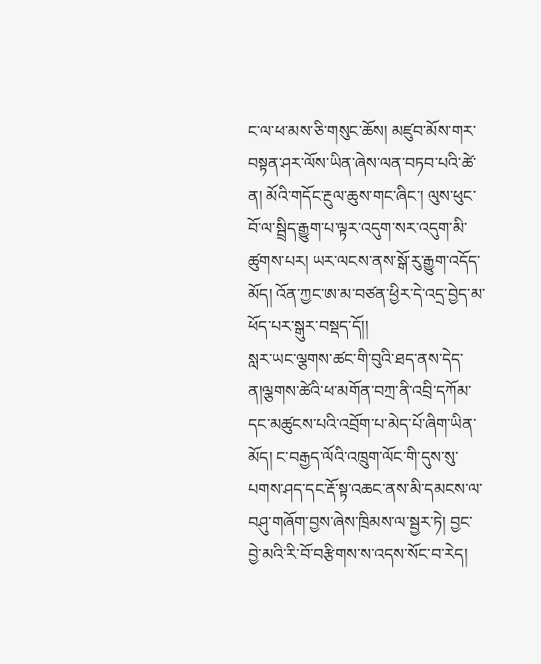ང་ལ་ཕ་མས་ཅི་གསུང་ཆོས། མཛུབ་མོས་གར་བསྟན་ཤར་ལོས་ཡིན་ཞེས་ལན་བཏབ་པའི་ཚེ་ན། མོའི་གདོང་རྔུལ་ཆུས་གང་ཞིང་། ལུས་ཕུང་བོ་ལ་སྦྲིད་རྒྱུག་པ་ལྟར་འདུག་སར་འདུག་མི་ཚུགས་པར། ཡར་ལངས་ནས་སྒོ་རུ་རྒྱུག་འདོད་མོད། འོན་ཀྱང་ཨ་མ་བཙན་ཕྱིར་དེ་འདྲ་བྱེད་མ་ཕོད་པར་སྒུར་བསྡད་དོ།།
སླར་ཡང་ལྕགས་ཚང་གི་བུའི་ཐད་ནས་དེད་ན།ལྕགས་ཚེའི་ཕ་མགོན་བཀྲ་ནི་འབྲི་དཀོམ་དང་མཚུངས་པའི་འབྲོག་པ་མེད་པོ་ཞིག་ཡིན་མོད། ང་བརྒྱད་ལོའི་འཁྲུག་ལོང་གི་དུས་སུ་པགས་ཤད་དང་རྡོ་སྟ་འཆང་ནས་མི་དམངས་ལ་བཤུ་གཞོག་བྱས་ཞེས་ཁྲིམས་ལ་སྦྱར་ཏེ། བྱང་བྱེ་མའི་རི་བོ་བརྩིགས་ས་འདས་སོང་བ་རེད།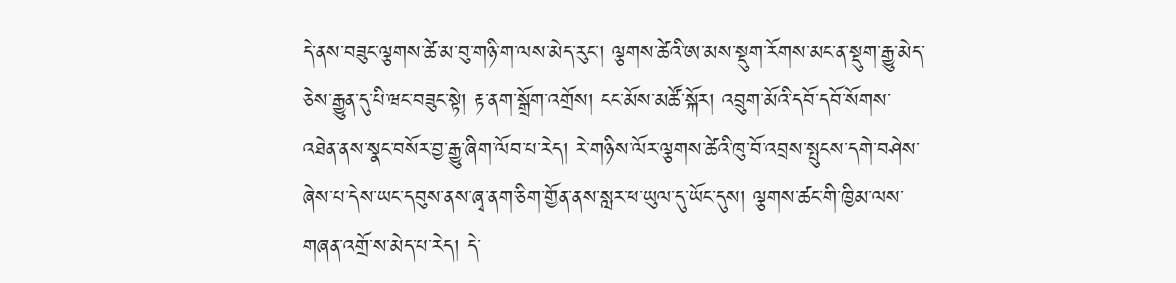དེ་ནས་བཟུང་ལྕགས་ཚེ་མ་བུ་གཉི་ག་ལས་མེད་རུང་། ལྕགས་ཚེའི་ཨ་མས་སྡུག་རོགས་མང་ན་སྡུག་རྒྱུ་མེད་ཅེས་རྒྱུན་དུ་པི་ཝང་བཟུང་སྟེ། རྟ་ནག་སྒྲོག་འགྲོས། ངང་མོས་མཚོ་སྐོར། འབྲུག་མོའི་དབོ་དབོ་སོགས་འཐེན་ནས་སྣང་བསོར་བྱ་རྒྱུ་ཞིག་ལོབ་པ་རེད། རེ་གཉིས་ལོར་ལྕགས་ཚེའི་ཁུ་བོ་འབྲས་སྤུངས་དགེ་བཤེས་ཞེས་པ་དེས་ཡང་དབུས་ནས་ཞྭ་ནག་ཅིག་གྱོན་ནས་སླར་ཕ་ཡུལ་དུ་ཡོང་དུས། ལྕགས་ཚང་གི་ཁྱིམ་ལས་གཞན་འགྲོ་ས་མེད་པ་རེད། དེ་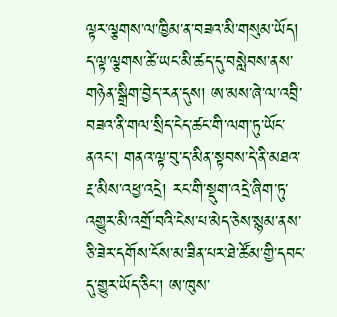ལྟར་ལྕགས་ལ་ཁྱིམ་ན་བཟའ་མི་གསུམ་ཡོད། ད་ལྟ་ལྕགས་ཚེ་ཡང་མི་ཚད་དུ་བསླེབས་ནས་གཉེན་སྒྲིག་བྱེད་རན་དུས། ཨ་མས་ཞེ་ལ་འབྲི་བཟའ་ནི་གལ་སྲིད་ངེད་ཚང་གི་ལག་ཏུ་ཡོང་ནའང་། གནའ་ལྟ་བུ་ད་མིན་སྟབས་དེ་ནི་མཐའ་རྔ་མིས་འཕྱ་འདྲེ། རང་གི་སྡུག་འདྲེ་ཞིག་ཏུ་འགྱུར་མི་འགྲོ་བའི་ངེས་པ་མེད་ཅེས་སྙམ་ནས་ཅི་ཟེར་དགོས་ངོས་མ་ཟིན་པར་ཐེ་ཚོམ་གྱི་དབང་དུ་གྱུར་ཡོད་ཅིང་། ཨ་ཁུས་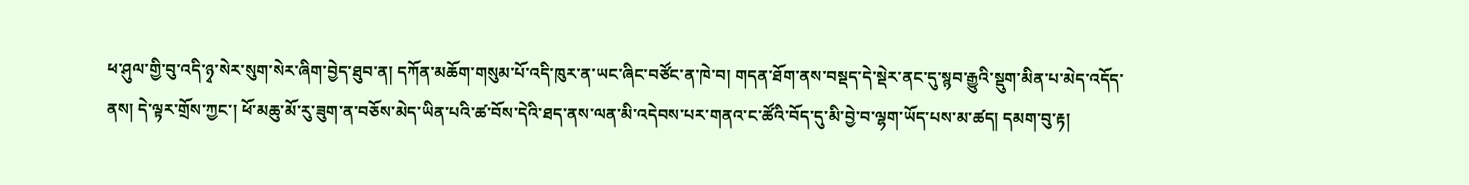ཕ་ཤུལ་གྱི་བུ་འདི་ཉྭ་སེར་སུག་སེར་ཞིག་བྱེད་ཐུབ་ན། དཀོན་མཆོག་གསུམ་པོ་འདི་ཁུར་ན་ཡང་ཞིང་བཙོང་ན་ཁེ་བ། གདན་ཐོག་ནས་བསྡད་དེ་སྡེར་ནང་དུ་སྙབ་རྒྱུའི་སྡུག་མིན་པ་མེད་འདོད་ནས། དེ་ལྟར་གྲོས་ཀྱང་། ཕོ་མཆུ་མོ་རུ་ཟུག་ན་བཅོས་མེད་ཡིན་པའི་ཚ་བོས་དེའི་ཐད་ནས་ལན་མི་འདེབས་པར་གནའ་ང་ཚོའི་བོད་དུ་མི་བྱེ་བ་ལྷག་ཡོད་པས་མ་ཚད། དམག་བུ་རྟ།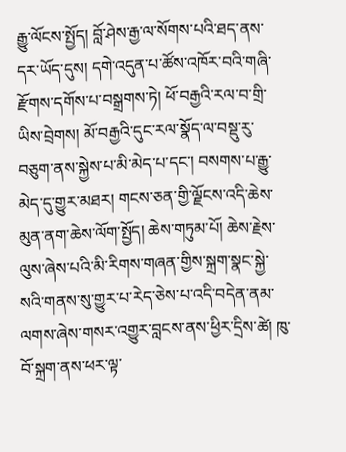རྒྱུ་ལོངས་སྤྱོད། བློ་ཤེས་རྒྱ་ལ་སོགས་པའི་ཐད་ནས་དར་ཡོད་དུས། དགེ་འདུན་པ་ཚོས་འཁོར་བའི་གཞི་རྫོགས་དགོས་པ་བསྒྲགས་ཏེ། ཕོ་བརྒྱའི་རལ་བ་གྲི་ཡིས་བྲེགས། མོ་བརྒྱའི་དུང་རལ་སྣོད་ལ་བསྡུ་རུ་བཅུག་ནས་སྐྱེས་པ་མི་མེད་པ་དང་། བསགས་པ་རྒྱུ་མེད་དུ་གྱུར་མཐར། གངས་ཅན་གྱི་ལྗོངས་འདི་ཆེས་མུན་ནག་ཆེས་ལོག་སྤྱོད། ཆེས་གཏུམ་པོ། ཆེས་རྗེས་ལུས་ཞེས་པའི་མི་རིགས་གཞན་གྱིས་སྐྲག་སྣང་སྐྱེ་སའི་གནས་སུ་གྱུར་པ་རེད་ཅེས་པ་འདི་བདེན་ནམ་ལགས་ཞེས་གསར་འགྱུར་བླངས་ནས་ཕྱིར་དྲིས་ཚེ། ཁུ་བོ་སྐྲག་ནས་ཕར་ལྟ་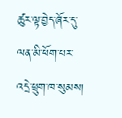ཚུར་ལྟ་བྱེད་ཞོར་དུ་ལན་མི་ཕོག་པར་འདྲེ་ཕྲུག་ཁ་སུམས།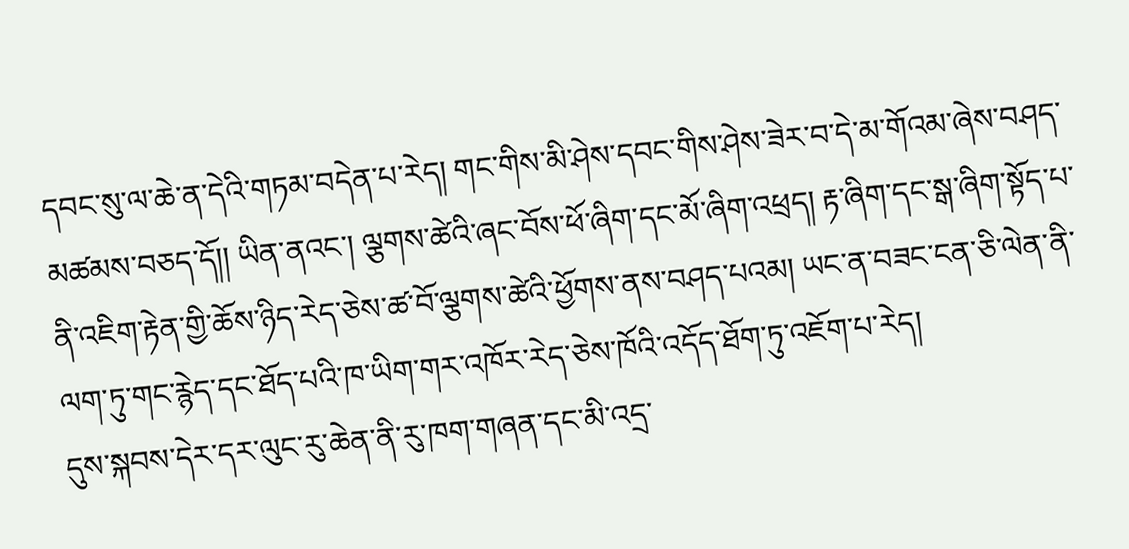དབང་སུ་ལ་ཆེ་ན་དེའི་གཏམ་བདེན་པ་རེད། གང་གིས་མི་ཤེས་དབང་གིས་ཤེས་ཟེར་བ་དེ་མ་གོའམ་ཞེས་བཤད་མཚམས་བཅད་དོ།། ཡིན་ནའང་། ལྕགས་ཚེའི་ཞང་བོས་ཕོ་ཞིག་དང་མོ་ཞིག་འཕྲད། རྟ་ཞིག་དང་སྒ་ཞིག་སྟོད་པ་ནི་འཇིག་རྟེན་གྱི་ཆོས་ཉིད་རེད་ཅེས་ཚ་བོ་ལྕགས་ཚེའི་ཕྱོགས་ནས་བཤད་པའམ། ཡང་ན་བཟང་ངན་ཅི་ལེན་ནི་ལག་ཏུ་གང་རྙེད་དང་ཐོད་པའི་ཁ་ཡིག་གར་འཁོར་རེད་ཅེས་ཁོའི་འདོད་ཐོག་ཏུ་འཇོག་པ་རེད།
དུས་སྐབས་དེར་དར་ལུང་རུ་ཆེན་ནི་རུ་ཁག་གཞན་དང་མི་འདྲ་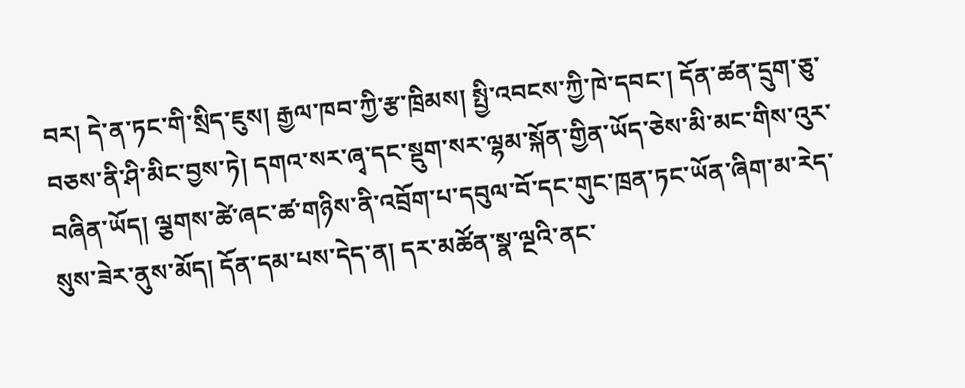བར། དེ་ན་ཏང་གི་སྲིད་ཇུས། རྒྱལ་ཁབ་ཀྱི་རྩ་ཁྲིམས། སྤྱི་འབངས་ཀྱི་ཁེ་དབང་། དོན་ཚན་དྲུག་ཅུ་བཅས་ནི་ཤི་མིང་བྱས་ཏེ། དགའ་སར་ཞྭ་དང་སྡུག་སར་ལྷམ་སྐོན་གྱིན་ཡོད་ཅེས་མི་མང་གིས་འུར་བཞིན་ཡོད། ལྕགས་ཚེ་ཞང་ཚ་གཉིས་ནི་འབྲོག་པ་དབུལ་བོ་དང་གུང་ཁྲན་ཏང་ཡོན་ཞིག་མ་རེད་སུས་ཟེར་ནུས་མོད། དོན་དམ་པས་དེད་ན། དར་མཚོན་སྣ་ལྔའི་ནང་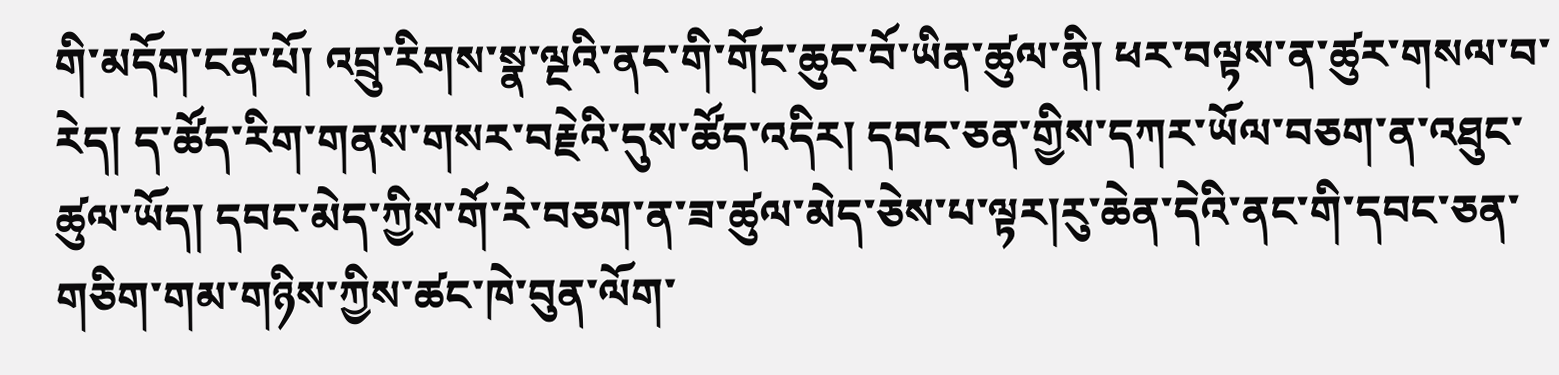གི་མདོག་ངན་པོ། འབྲུ་རིགས་སྣ་ལྔའི་ནང་གི་གོང་ཆུང་བོ་ཡིན་ཚུལ་ནི། ཕར་བལྟས་ན་ཚུར་གསལ་བ་རེད། ད་ཚོད་རིག་གནས་གསར་བརྗེའི་དུས་ཚོད་འདིར། དབང་ཅན་གྱིས་དཀར་ཡོལ་བཅག་ན་འཐུང་ཚུལ་ཡོད། དབང་མེད་ཀྱིས་གོ་རེ་བཅག་ན་ཟ་ཚུལ་མེད་ཅེས་པ་ལྟར།རུ་ཆེན་དེའི་ནང་གི་དབང་ཅན་གཅིག་གམ་གཉིས་ཀྱིས་ཚང་ཁེ་བུན་ལོག་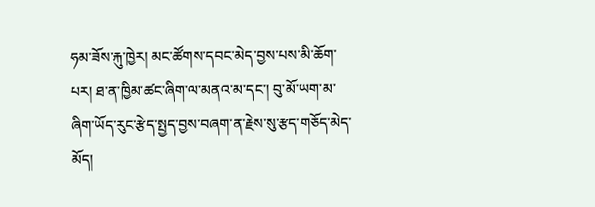ཧམ་ཟོས་རྐུ་ཁྱེར། མང་ཚོགས་དབང་མེད་བྱས་པས་མི་ཆོག་པར། ཐ་ན་ཁྱིམ་ཚང་ཞིག་ལ་མནའ་མ་དང་། བུ་མོ་ཡག་མ་ཞིག་ཡོད་རུང་རྩེད་སྤྱད་བྱས་བཞག་ན་རྗེས་སུ་རྩད་གཅོད་མེད་མོད།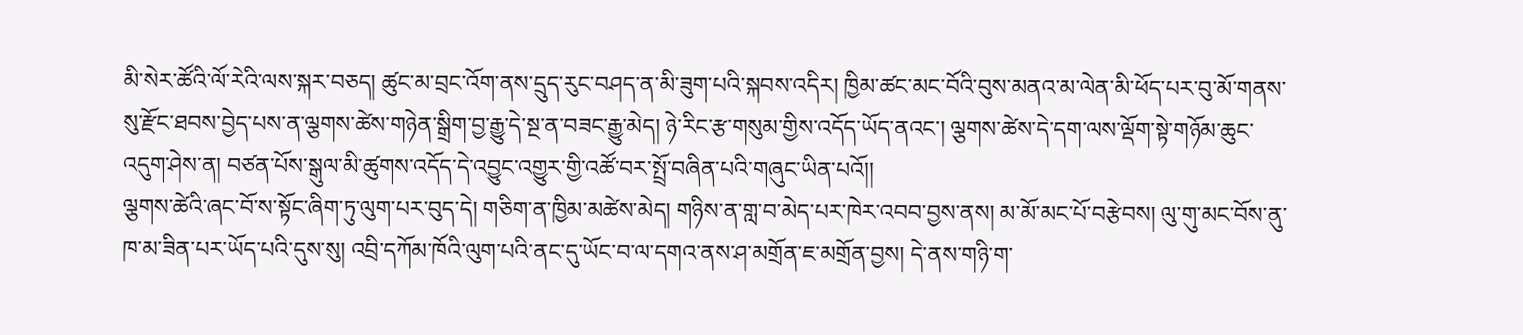མི་སེར་ཚོའི་ལོ་རེའི་ལས་སྐར་བཅད། ཚུང་མ་བྲང་འོག་ནས་དྲུད་རུང་བཤད་ན་མི་ཟུག་པའི་སྐབས་འདིར། ཁྱིམ་ཚང་མང་བོའི་བུས་མནའ་མ་ལེན་མི་ཕོད་པར་བུ་མོ་གནས་སུ་རྫོང་ཐབས་བྱེད་པས་ན་ལྕགས་ཚེས་གཉེན་སྒྲིག་བྱ་རྒྱུ་དེ་སྔ་ན་བཟང་རྒྱུ་མེད། ཉེ་རིང་རྩ་གསུམ་གྱིས་འདོད་ཡོད་ནའང་། ལྕགས་ཚེས་དེ་དག་ལས་ལྡོག་སྟེ་གཉོམ་ཆུང་འདུག་ཤེས་ན། བཙན་པོས་སྒུལ་མི་ཚུགས་འདོད་དེ་འབྱུང་འགྱུར་གྱི་འཚོ་བར་སྤྲོ་བཞིན་པའི་གཞུང་ཡིན་པའོ།།
ལྕགས་ཚེའི་ཞང་བོ་ས་སྟོང་ཞིག་ཏུ་ལུག་པར་བུད་དེ། གཅིག་ན་ཁྱིམ་མཚེས་མེད། གཉིས་ན་གླ་བ་མེད་པར་ཁེར་འབབ་བྱས་ནས། མ་མོ་མང་པོ་བརྩེབས། ལུ་གུ་མང་བོས་ནུ་ཁ་མ་ཟིན་པར་ཡོད་པའི་དུས་སུ། འབྲི་དཀོམ་ཁོའི་ལུག་པའི་ནང་དུ་ཡོང་བ་ལ་དགའ་ནས་ཤ་མགྲོན་ཇ་མགྲོན་བྱས། དེ་ནས་གཉི་ག་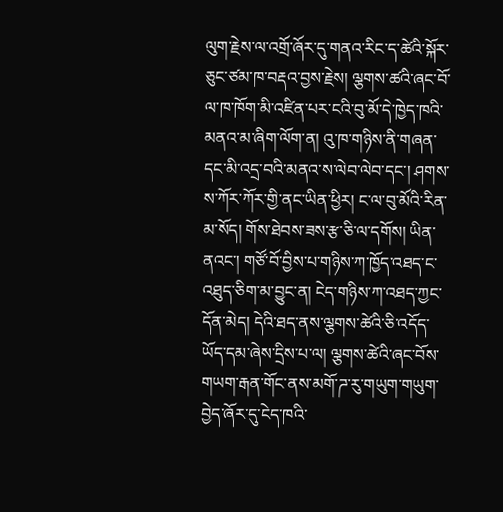ལུག་རྗེས་ལ་འགྲོ་ཞོར་དུ་གནའ་རིང་ད་ཚེའི་སྐོར་ཅུང་ཙམ་ཁ་བརྡའ་བྱས་རྗེས། ལྕགས་ཚའི་ཞང་བོ་ལ་ཁ་ཁོག་མི་འཛིན་པར་ངའི་བུ་མོ་དེ་ཁྱེད་ཁའི་མནའ་མ་ཞིག་ལོག་ན། འུ་ཁ་གཉིས་ནི་གཞན་དང་མི་འདྲ་བའི་མནའ་ས་ལེབ་ལེབ་དང་། ཤགས་ས་ཀོར་ཀོར་གྱི་ནང་ཡིན་ཕྱིར། ང་ལ་བུ་མོའི་རིན་མ་སོད། གོས་ཐེབས་ཟས་རྩ་ཅི་ལ་དགོས། ཡིན་ནའང་། གཙོ་བོ་བྱིས་པ་གཉིས་ཀ་ཁྱོད་འཐད་ང་འཐུད་ཅིག་མ་བྱུང་ན། ངེད་གཉིས་ཀ་འཐད་ཀྱང་དོན་མེད། དེའི་ཐད་ནས་ལྕགས་ཚེའི་ཅི་འདོད་ཡོད་དམ་ཞེས་དྲིས་པ་ལ། ལྕགས་ཚེའི་ཞང་བོས་གཡག་རྒན་གོང་ནས་མགོ་ཌ་རུ་གཡུག་གཡུག་བྱེད་ཞོར་དུ་ངེད་ཁའི་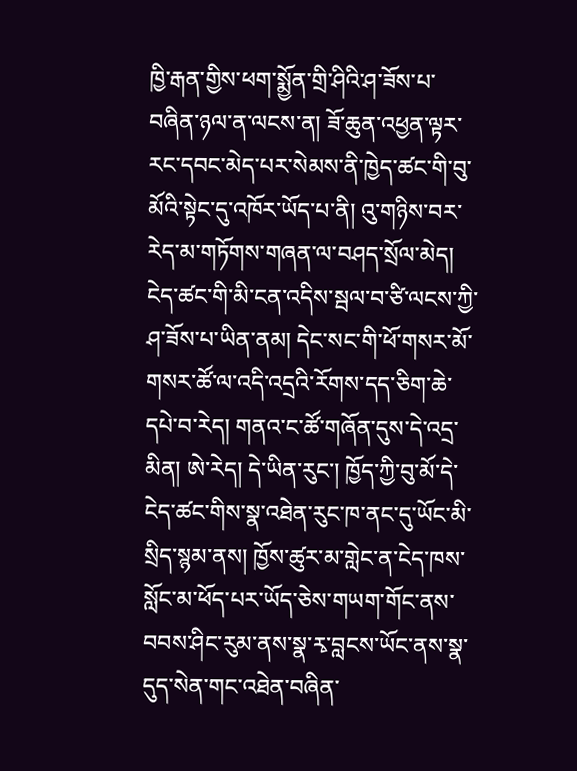ཁྱི་རྒན་གྱིས་ཕག་སྨྱོན་གྲི་ཤིའི་ཤ་ཟོས་པ་བཞིན་ཉལ་ན་ལངས་ན། ཟོ་ཆུན་འཕྱན་ལྟར་རང་དབང་མེད་པར་སེམས་ནི་ཁྱེད་ཚང་གི་བུ་མོའི་སྟེང་དུ་འཁོར་ཡོད་པ་ནི། འུ་གཉིས་བར་རེད་མ་གཏོགས་གཞན་ལ་བཤད་སྲོལ་མེད། ངེད་ཚང་གི་མི་ངན་འདིས་སྦལ་བ་ཙི་ལངས་ཀྱི་ཤ་ཟོས་པ་ཡིན་ནམ། དེང་སང་གི་ཕོ་གསར་མོ་གསར་ཚོ་ལ་འདི་འདྲའི་རོགས་དད་ཅིག་ཆེ་དཔེ་བ་རེད། གནའ་ང་ཚོ་གཞོན་དུས་དེ་འདྲ་མིན། ཨེ་རེད། དེ་ཡིན་རུང་། ཁྱོད་ཀྱི་བུ་མོ་དེ་ངེད་ཚང་གིས་སྣ་འཐེན་རུང་ཁ་ནང་དུ་ཡོང་མི་སྲིད་སྙམ་ནས། ཁྱོས་ཚུར་མ་གླེང་ན་ངེད་ཁས་སློང་མ་ཕོད་པར་ཡོད་ཅེས་གཡག་གོང་ནས་བབས་ཤིང་རུམ་ནས་སྣ་རྭ་བླངས་ཡོང་ནས་སྣ་དུད་སེན་གང་འཐེན་བཞིན་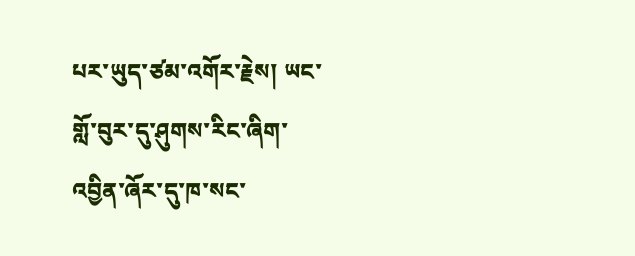པར་ཡུད་ཙམ་འགོར་རྗེས། ཡང་གློ་བུར་དུ་ཤུགས་རིང་ཞིག་འབྱིན་ཞོར་དུ་ཁ་སང་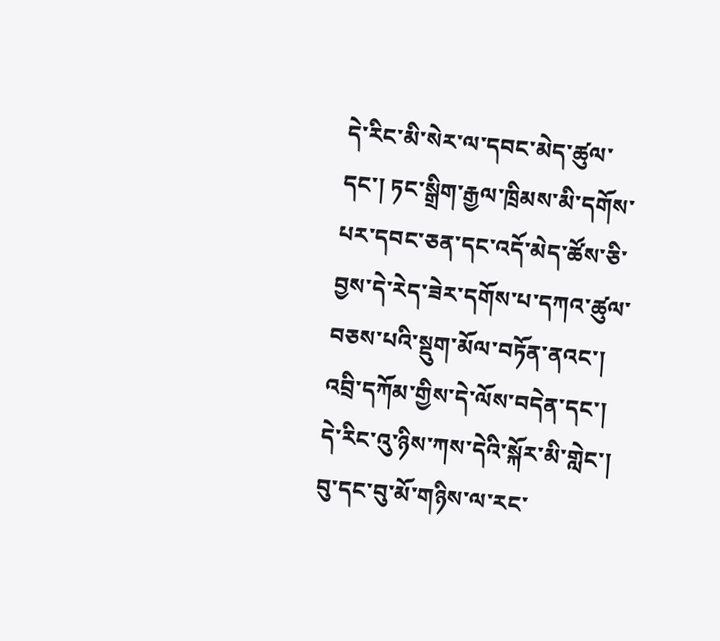དེ་རིང་མི་སེར་ལ་དབང་མེད་ཚུལ་དང་། ཏང་སྒྲིག་རྒྱལ་ཁྲིམས་མི་དགོས་པར་དབང་ཅན་དང་འདོ་མེད་ཚོས་ཅི་བྱས་དེ་རེད་ཟེར་དགོས་པ་དཀའ་ཚུལ་བཅས་པའི་སྡུག་མོལ་བཏོན་ནའང་། འབྲི་དཀོམ་གྱིས་དེ་ལོས་བདེན་དང་། དེ་རིང་འུ་ཉིས་ཀས་དེའི་སྐོར་མི་གླེང་། བུ་དང་བུ་མོ་གཉིས་ལ་རང་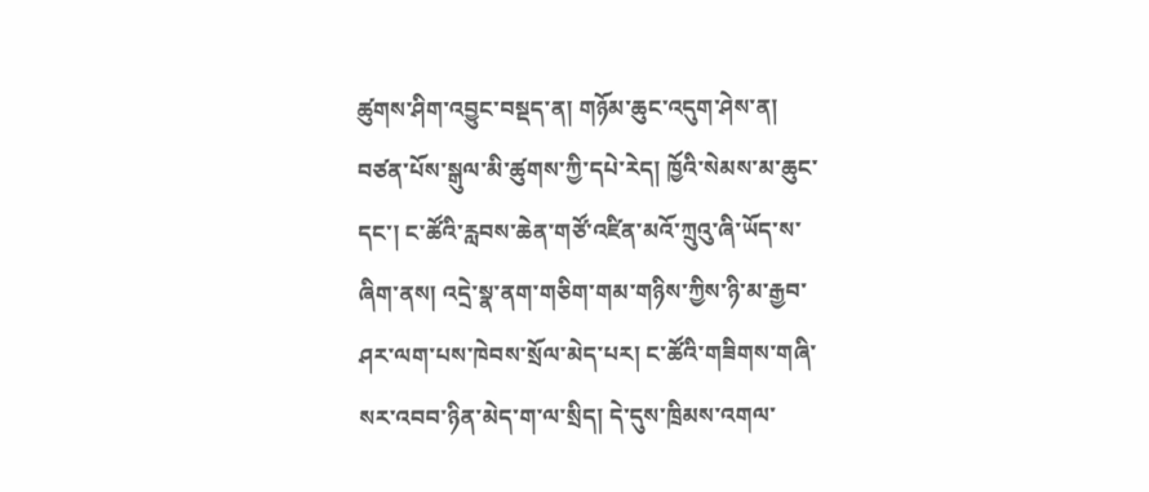ཚུགས་ཤིག་འབྱུང་བསྡད་ན། གཉོམ་ཆུང་འདུག་ཤེས་ན། བཙན་པོས་སྒུལ་མི་ཚུགས་ཀྱི་དཔེ་རེད། ཁྱོའི་སེམས་མ་ཆུང་དང་། ང་ཚོའི་རླབས་ཆེན་གཙོ་འཛིན་མའོ་ཀྲུའུ་ཞི་ཡོད་ས་ཞིག་ནས། འདྲེ་སྣ་ནག་གཅིག་གམ་གཉིས་ཀྱིས་ཉི་མ་རྒྱབ་ཤར་ལག་པས་ཁེབས་སྲོལ་མེད་པར། ང་ཚོའི་གཟིགས་གཞི་སར་འབབ་ཉིན་མེད་ག་ལ་སྲིད། དེ་དུས་ཁྲིམས་འགལ་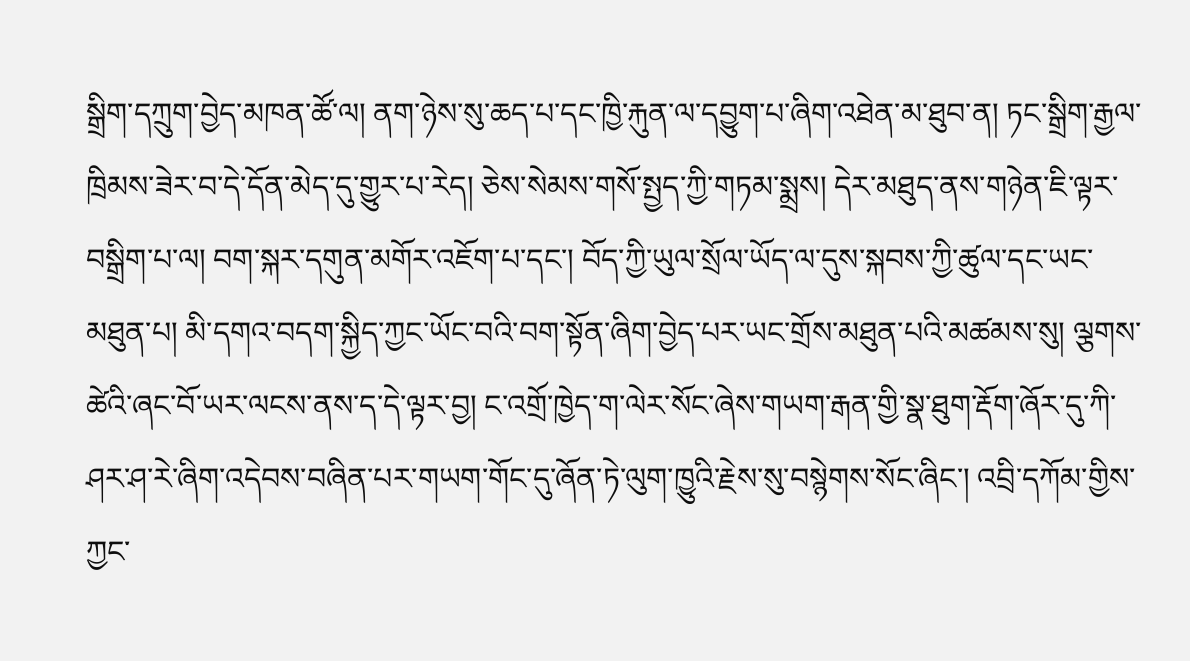སྒྲིག་དཀྲུག་བྱེད་མཁན་ཚོ་ལ། ནག་ཉེས་སུ་ཆད་པ་དང་ཁྱི་རྐུན་ལ་དབྱུག་པ་ཞིག་འཐེན་མ་ཐུབ་ན། ཏང་སྒྲིག་རྒྱལ་ཁྲིམས་ཟེར་བ་དེ་དོན་མེད་དུ་གྱུར་པ་རེད། ཅེས་སེམས་གསོ་སྤྱད་ཀྱི་གཏམ་སྨྲས། དེར་མཐུད་ནས་གཉེན་ཇི་ལྟར་བསྒྲིག་པ་ལ། བག་སྐར་དགུན་མགོར་འཇོག་པ་དང་། བོད་ཀྱི་ཡུལ་སྲོལ་ཡོད་ལ་དུས་སྐབས་ཀྱི་ཚུལ་དང་ཡང་མཐུན་པ། མི་དགའ་བདག་སྐྱིད་ཀྱང་ཡོང་བའི་བག་སྟོན་ཞིག་བྱེད་པར་ཡང་གྲོས་མཐུན་པའི་མཚམས་སུ། ལྕགས་ཚེའི་ཞང་བོ་ཡར་ལངས་ནས་ད་དེ་ལྟར་བྱ། ང་འགྲོ་ཁྱེད་ག་ལེར་སོང་ཞེས་གཡག་རྒན་གྱི་སྣ་ཐུག་རྡོག་ཞོར་དུ་ཀི་ཤར་ཤ་རེ་ཞིག་འདེབས་བཞིན་པར་གཡག་གོང་དུ་ཞོན་ཏེ་ལུག་ཁྱུའི་རྗེས་སུ་བསྙེགས་སོང་ཞིང་། འབྲི་དཀོམ་གྱིས་ཀྱང་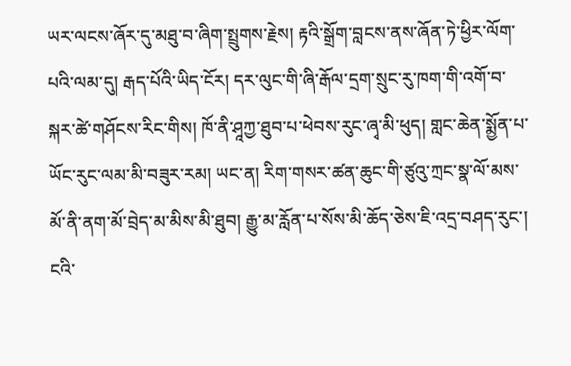ཡར་ལངས་ཞོར་དུ་མཐུ་བ་ཞིག་སྤྲུགས་རྗེས། རྟའི་སྒྲོག་བླངས་ནས་ཞོན་ཏེ་ཕྱིར་ལོག་པའི་ལམ་དུ། རྒད་པོའི་ཡིད་ངོར། དར་ལུང་གི་ཞི་རྒོལ་དྲག་སྲུང་རུ་ཁག་གི་འགོ་བ་སྐར་ཚེ་གཤོངས་རིང་གིས། ཁོ་ནི་ཤཱཀྱ་ཐུབ་པ་ཕེབས་རུང་ཞྭ་མི་ཕུད། གླང་ཆེན་སྨྱོན་པ་ཡོང་རུང་ལམ་མི་བཟུར་རམ། ཡང་ན། རིག་གསར་ཚན་ཆུང་གི་ཙུའུ་ཀྲང་སྣ་ལོ་མས་མོ་ནི་ནག་མོ་བྲེད་མ་མིས་མི་ཐུབ། རྒྱུ་མ་རློན་པ་སོས་མི་ཆོད་ཅེས་ཇི་འདྲ་བཤད་རུང་། ངའི་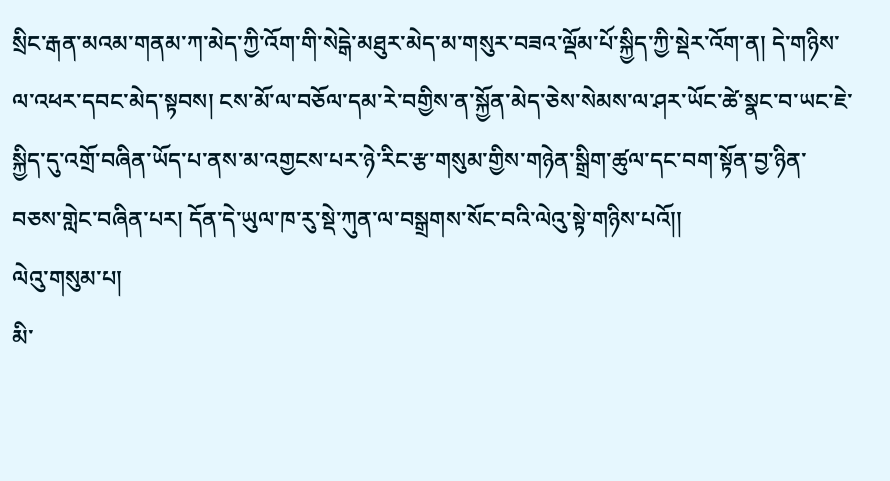སྲིང་རྒན་མའམ་གནམ་ཀ་མེད་ཀྱི་འོག་གི་སེདྒེ་མཐུར་མེད་མ་གསུར་བཟའ་ལྡོམ་པོ་སྐྱིད་ཀྱི་སྡེར་འོག་ན། དེ་གཉིས་ལ་འཕར་དབང་མེད་སྟབས། ངས་མོ་ལ་བཅོལ་དམ་རེ་བགྱིས་ན་སྐྱོན་མེད་ཅེས་སེམས་ལ་ཤར་ཡོང་ཚེ་སྣང་བ་ཡང་ཇེ་སྐྱིད་དུ་འགྲོ་བཞིན་ཡོད་པ་ནས་མ་འགྱངས་པར་ཉེ་རིང་རྩ་གསུམ་གྱིས་གཉེན་སྒྲིག་ཚུལ་དང་བག་སྟོན་བྱ་ཉིན་བཅས་གླེང་བཞིན་པར། དོན་དེ་ཡུལ་ཁ་རུ་སྡེ་ཀུན་ལ་བསྒྲགས་སོང་བའི་ལེའུ་སྟེ་གཉིས་པའོ།།
ལེའུ་གསུམ་པ།
མི་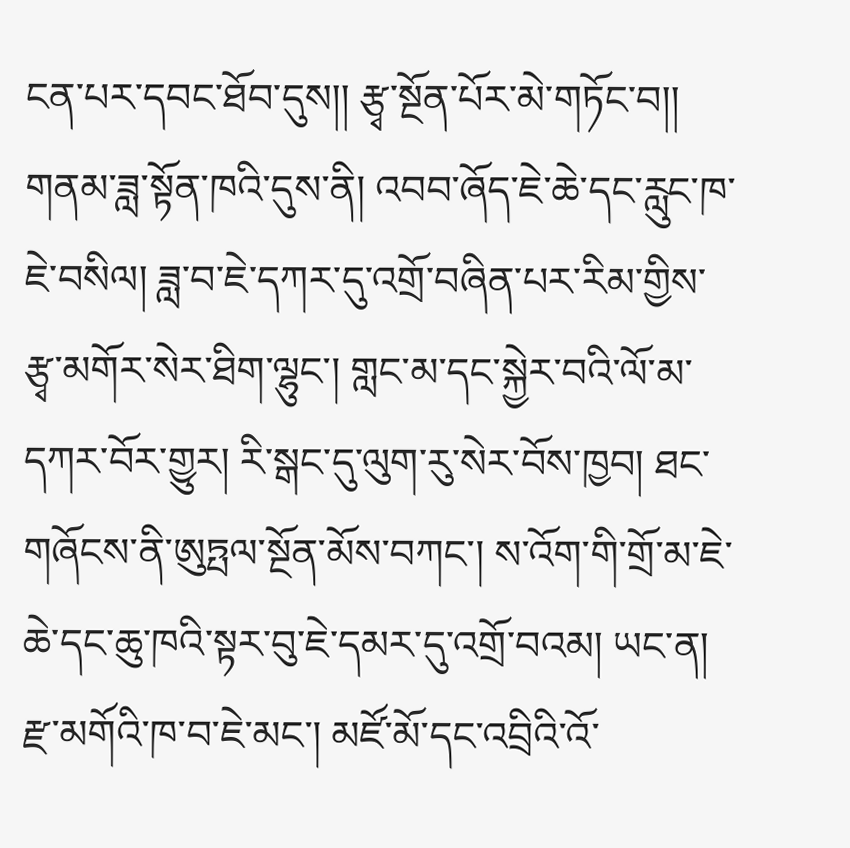ངན་པར་དབང་ཐོབ་དུས།། རྩྭ་སྔོན་པོར་མེ་གཏོང་བ།།
གནམ་ཟླ་སྟོན་ཁའི་དུས་ནི། འབབ་ཞོད་ཇེ་ཆེ་དང་རླུང་ཁ་ཇེ་བསིལ། ཟླ་བ་ཇེ་དཀར་དུ་འགྲོ་བཞིན་པར་རིམ་གྱིས་རྩྭ་མགོར་སེར་ཐིག་ལྷུང་། གླང་མ་དང་སྐྱེར་བའི་ལོ་མ་དཀར་བོར་གྱུར། རི་སྒང་དུ་ལུག་རུ་སེར་བོས་ཁྱབ། ཐང་གཞོངས་ནི་ཨུཏྤལ་སྔོན་མོས་བཀང་། ས་འོག་གི་གྲོ་མ་ཇེ་ཆེ་དང་ཆུ་ཁའི་སྟར་བུ་ཇེ་དམར་དུ་འགྲོ་བའམ། ཡང་ན། རྫ་མགོའི་ཁ་བ་ཇེ་མང་། མཛོ་མོ་དང་འབྲིའི་འོ་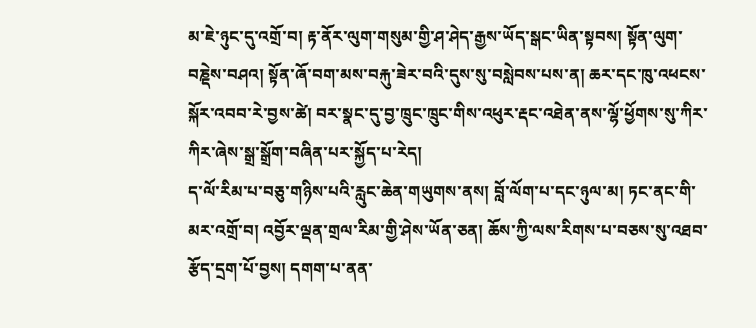མ་ཇེ་ཉུང་དུ་འགྲོ་བ། རྟ་ནོར་ལུག་གསུམ་གྱི་ཤ་ཤེད་རྒྱས་ཡོད་སྒང་ཡིན་སྟབས། སྟོན་ལུག་བཎྡེས་བཤའ། སྟོན་ཞོ་བག་མས་བརྐུ་ཟེར་བའི་དུས་སུ་བསླེབས་པས་ན། ཆར་དང་ཁུ་འཕངས་སྐོར་འབབ་རེ་བྱས་ཚེ། བར་སྣང་དུ་བྱ་ཁྲུང་ཁྲུང་གིས་འཕུར་རྡང་འཐེན་ནས་ལྷོ་ཕྱོགས་སུ་ཀིར་ཀིར་ཞེས་སྒྲ་སྒྲོག་བཞིན་པར་སྐྱོད་པ་རེད།
ད་ལོ་རིམ་པ་བཅུ་གཉིས་པའི་རླུང་ཆེན་གཡུགས་ནས། བློ་ལོག་པ་དང་ཉུལ་མ། ཏང་ནང་གི་མར་འགྲོ་བ། འབྱོར་ལྡན་གྲལ་རིམ་གྱི་ཤེས་ཡོན་ཅན། ཆོས་ཀྱི་ལས་རིགས་པ་བཅས་སུ་འཐབ་རྩོད་དྲག་པོ་བྱས། དགག་པ་ནན་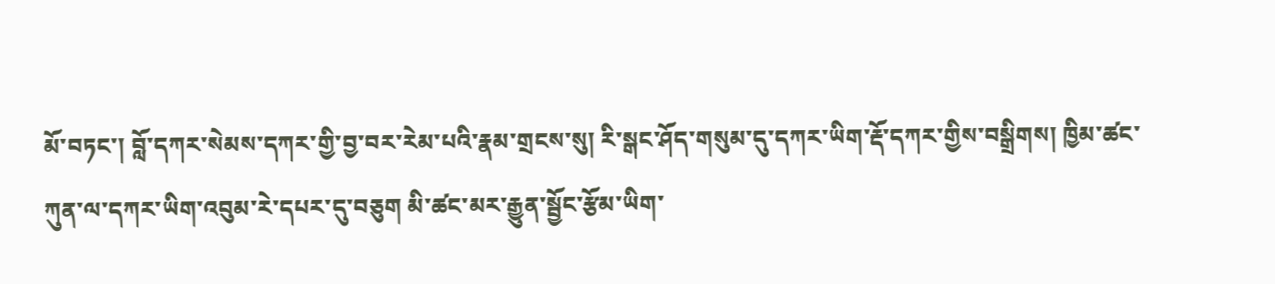མོ་བཏང་། བློ་དཀར་སེམས་དཀར་གྱི་བྱ་བར་རེམ་པའི་རྣམ་གྲངས་སུ། རི་སྒང་ཤོད་གསུམ་དུ་དཀར་ཡིག་རྡོ་དཀར་གྱིས་བསྒྲིགས། ཁྱིམ་ཚང་ཀུན་ལ་དཀར་ཡིག་འབུམ་རེ་དཔར་དུ་བཅུག མི་ཚང་མར་རྒྱུན་སྦྱོང་རྩོམ་ཡིག་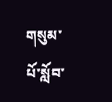གསུམ་པོ་སློབ་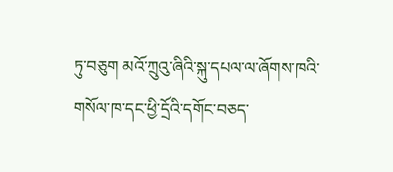ཏུ་བཅུག མའོ་ཀྲུའུ་ཞིའི་སྐུ་དཔལ་ལ་ཞོགས་ཁའི་གསོལ་ཁ་དང་ཕྱི་དྲོའི་དགོང་བཅད་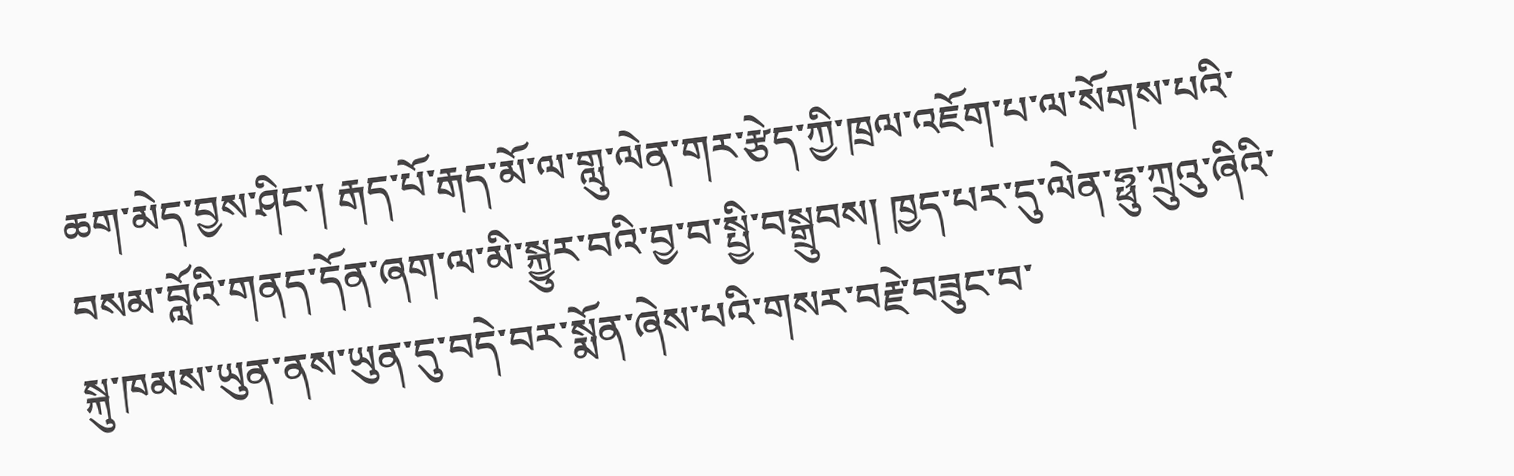ཆག་མེད་བྱས་ཤིང་། རྒད་པོ་རྒད་མོ་ལ་གླུ་ལེན་གར་རྩེད་ཀྱི་ཁྲལ་འཇོག་པ་ལ་སོགས་པའི་བསམ་བློའི་གནད་དོན་ཞག་ལ་མི་སྐྱུར་བའི་བྱ་བ་སྤྱི་བསྒྲུབས། ཁྱད་པར་དུ་ལེན་ཧྥུ་ཀྲུའུ་ཞིའི་སྐུ་ཁམས་ཡུན་ནས་ཡུན་དུ་བདེ་བར་སྨོན་ཞེས་པའི་གསར་བརྗེ་བཟུང་བ་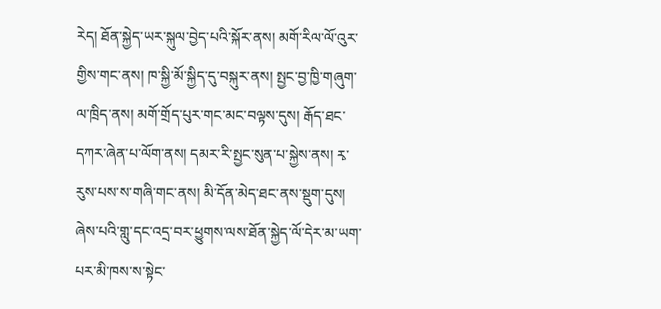རེད། ཐོན་སྐྱེད་ཡར་སྐུལ་བྱེད་པའི་སྐོར་ནས། མགོ་རིལ་ལོ་འུར་གྱིས་གང་ནས། ཁ་སྐྱི་མོ་སྐྱིད་དུ་བསྐུར་ནས། སྤྱང་བྱ་ཁྱི་གཞུག་ལ་ཁྲིད་ནས། མགོ་གྲོད་པུར་གང་མང་བལྟས་དུས། རྒོད་ཐང་དཀར་ཞེན་པ་ལོག་ནས། དམར་རི་སྤྱང་སུན་པ་སྐྱེས་ནས། རྭ་རུས་པས་ས་གཞི་གང་ནས། མི་དོན་མེད་ཐང་ནས་སྡུག་དུས། ཞེས་པའི་གླུ་དང་འདྲ་བར་ཕྱུགས་ལས་ཐོན་སྐྱེད་ལོ་དེར་མ་ཡག་པར་མི་ཁས་ས་སྟེང་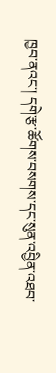ཁྱབ་ནའང་། དགེ་རྩ་ཚོགས་བསགས་དང་སུན་འབྱིན་འཐབ་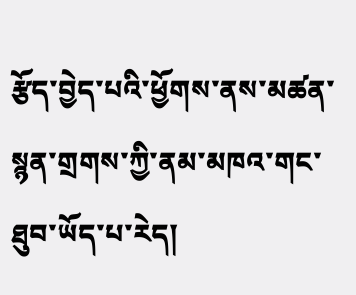རྩོད་བྱེད་པའི་ཕྱོགས་ནས་མཚན་སྙན་གྲགས་ཀྱི་ནམ་མཁའ་གང་ཐུབ་ཡོད་པ་རེད།